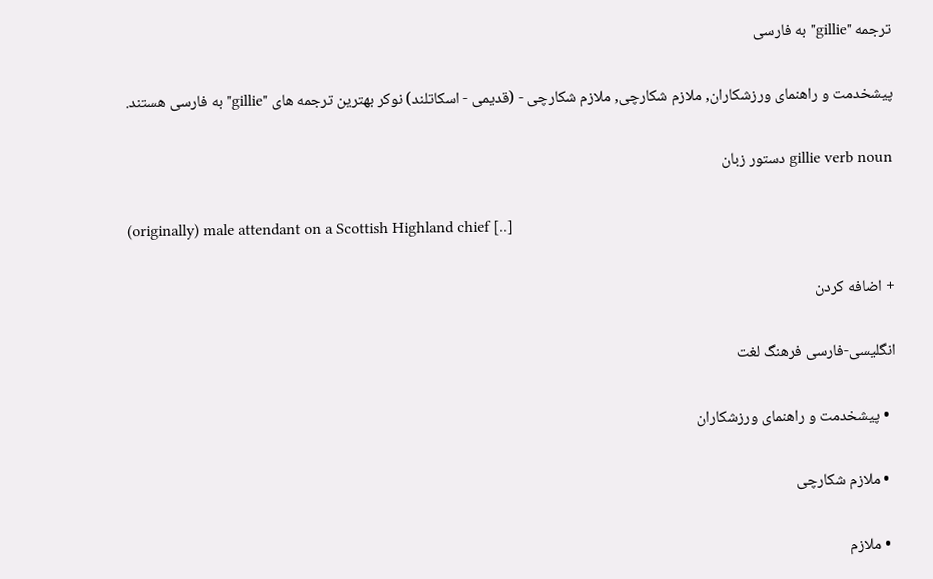ترجمه "gillie" به فارسی

پیشخدمت و راهنمای ورزشکاران, ملازم شکارچی, ملازم شکارچی - (قدیمی - اسکاتلند) نوکر بهترین ترجمه های "gillie" به فارسی هستند.

gillie verb noun دستور زبان

(originally) male attendant on a Scottish Highland chief [..]

+ اضافه کردن

انگلیسی-فارسی فرهنگ لغت

  • پیشخدمت و راهنمای ورزشکاران

  • ملازم شکارچی

  • ملازم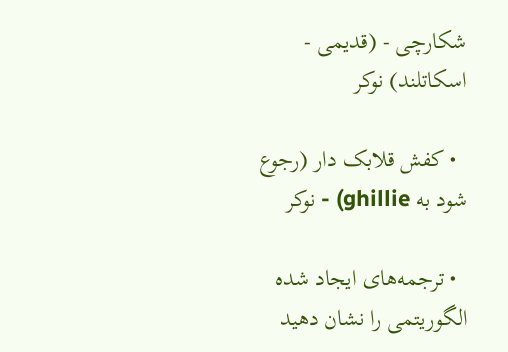شکارچی - (قدیمی - اسکاتلند) نوکر

  • کفش قلابک دار (رجوع شود به ghillie) - نوکر

  • ترجمه‌های ایجاد شده الگوریتمی را نشان دهید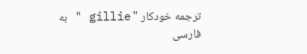ترجمه خودکار " gillie " به فارسی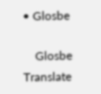• Glosbe

    Glosbe Translate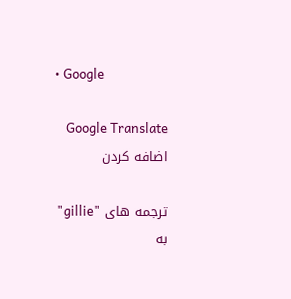• Google

    Google Translate
اضافه کردن

ترجمه های "gillie" به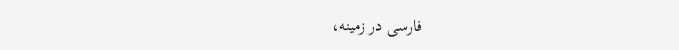فارسی در زمینه،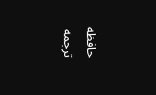حافظه ترجمه